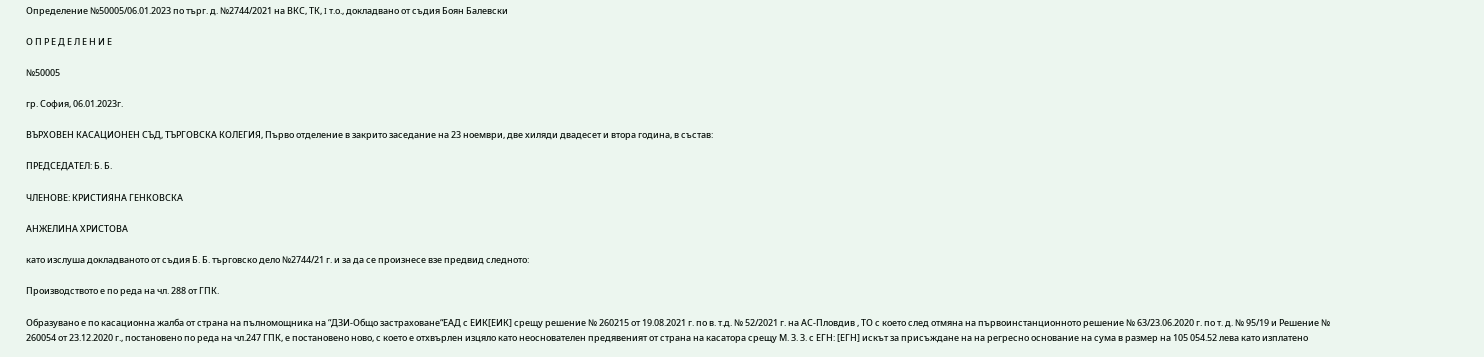Определение №50005/06.01.2023 по търг. д. №2744/2021 на ВКС, ТК, I т.о., докладвано от съдия Боян Балевски

О П Р Е Д Е Л Е Н И Е

№50005

гр. София, 06.01.2023г.

ВЪРХОВЕН КАСАЦИОНЕН СЪД, ТЪРГОВСКА КОЛЕГИЯ, Първо отделение в закрито заседание на 23 ноември, две хиляди двадесет и втора година, в състав:

ПРЕДСЕДАТЕЛ: Б. Б.

ЧЛЕНОВЕ: КРИСТИЯНА ГЕНКОВСКА

АНЖЕЛИНА ХРИСТОВА

като изслуша докладваното от съдия Б. Б. търговско дело №2744/21 г. и за да се произнесе взе предвид следното:

Производството е по реда на чл. 288 от ГПК.

Образувано е по касационна жалба от страна на пълномощника на “ДЗИ-Общо застраховане“ЕАД с ЕИК[ЕИК] срещу решение № 260215 от 19.08.2021 г. по в. т.д. № 52/2021 г. на АС-Пловдив , ТО с което след отмяна на първоинстанционното решение № 63/23.06.2020 г. по т. д. № 95/19 и Решение № 260054 от 23.12.2020 г., постановено по реда на чл.247 ГПК, е постановено ново, с което е отхвърлен изцяло като неоснователен предявеният от страна на касатора срещу М. З. З. с ЕГН: [ЕГН] искът за присъждане на на регресно основание на сума в размер на 105 054.52 лева като изплатено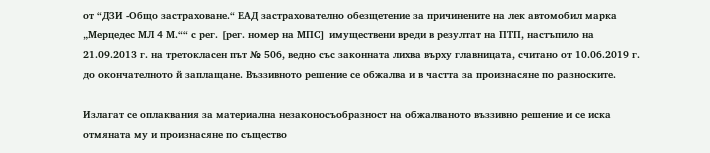от “ДЗИ -Общо застраховане.“ ЕАД застрахователно обезщетение за причинените на лек автомобил марка „Мерцедес МЛ 4 М.““ с рег. [рег. номер на МПС] имуществени вреди в резултат на ПТП, настъпило на 21.09.2013 г. на третокласен път № 506, ведно със законната лихва върху главницата, считано от 10.06.2019 г. до окончателното й заплащане. Въззивното решение се обжалва и в частта за произнасяне по разноските.

Излагат се оплаквания за материална незаконосъобразност на обжалваното въззивно решение и се иска отмяната му и произнасяне по същество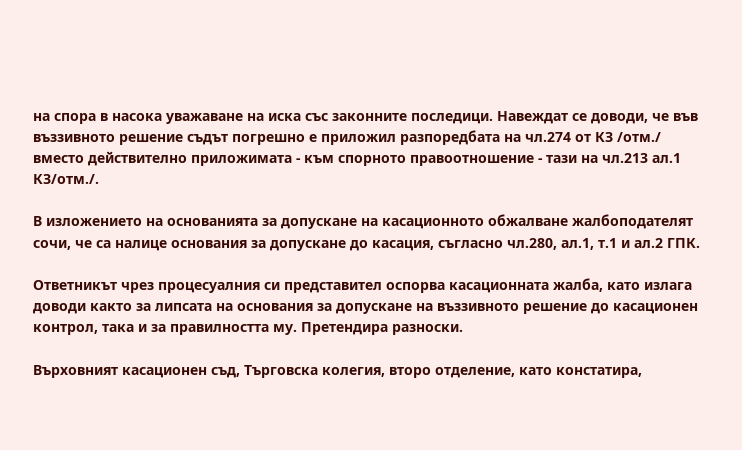на спора в насока уважаване на иска със законните последици. Навеждат се доводи, че във въззивното решение съдът погрешно е приложил разпоредбата на чл.274 от КЗ /отм./ вместо действително приложимата - към спорното правоотношение - тази на чл.213 ал.1 КЗ/отм./.

В изложението на основанията за допускане на касационното обжалване жалбоподателят сочи, че са налице основания за допускане до касация, съгласно чл.280, ал.1, т.1 и ал.2 ГПК.

Ответникът чрез процесуалния си представител оспорва касационната жалба, като излага доводи както за липсата на основания за допускане на въззивното решение до касационен контрол, така и за правилността му. Претендира разноски.

Върховният касационен съд, Търговска колегия, второ отделение, като констатира,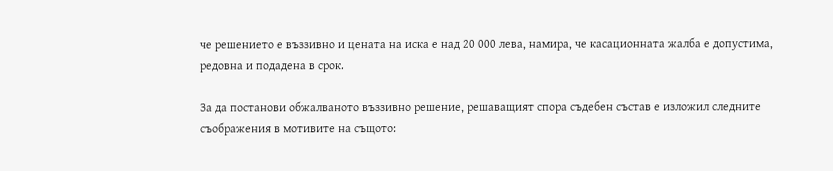че решението е въззивно и цената на иска е над 20 000 лева, намира, че касационната жалба е допустима, редовна и подадена в срок.

За да постанови обжалваното въззивно решение, решаващият спора съдебен състав е изложил следните съображения в мотивите на същото: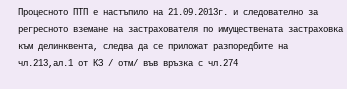Процесното ПТП е настъпило на 21.09.2013г. и следователно за регресното вземане на застрахователя по имуществената застраховка към делинквента, следва да се приложат разпоредбите на чл.213,ал.1 от КЗ / отм/ във връзка с чл.274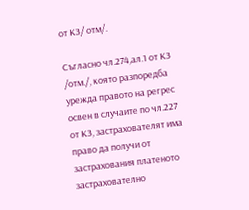от КЗ/ отм/.

Съгласно чл.274,ал.1 от КЗ /отм./, която разпоредба урежда правото на регрес освен в случаите по чл.227 от КЗ, застрахователят има право да получи от застрахования платеното застрахователно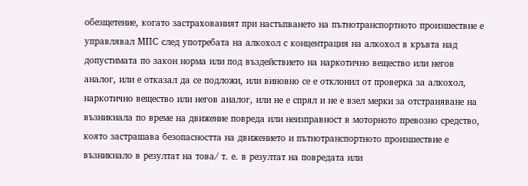обезщетение, когато застрахованият при настъпването на пътнотранспортното произшествие е управлявал МПС след употребата на алкохол с концентрация на алкохол в кръвта над допустимата по закон норма или под въздействието на наркотично вещество или негов аналог, или е отказал да се подложи, или виновно се е отклонил от проверка за алкохол, наркотично вещество или негов аналог, или не е спрял и не е взел мерки за отстраняване на възникнала по време на движение повреда или неизправност в моторното превозно средство, която застрашава безопасността на движението и пътнотранспортното произшествие е възникнало в резултат на това/ т. е. в резултат на повредата или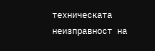техническата неизправност на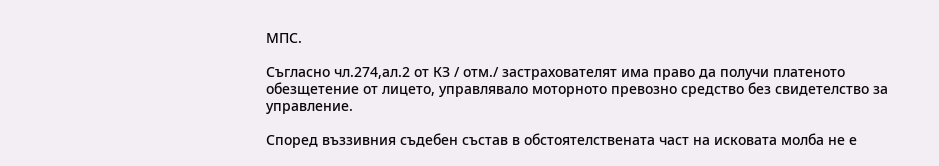МПС.

Съгласно чл.274,ал.2 от КЗ / отм./ застрахователят има право да получи платеното обезщетение от лицето, управлявало моторното превозно средство без свидетелство за управление.

Според въззивния съдебен състав в обстоятелствената част на исковата молба не е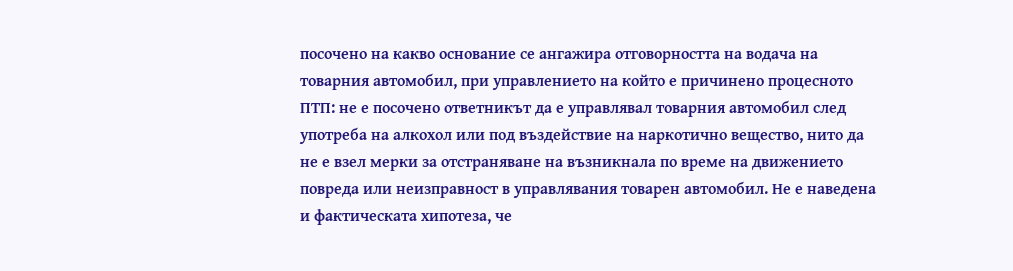посочено на какво основание се ангажира отговорността на водача на товарния автомобил, при управлението на който е причинено процесното ПТП: не е посочено ответникът да е управлявал товарния автомобил след употреба на алкохол или под въздействие на наркотично вещество, нито да не е взел мерки за отстраняване на възникнала по време на движението повреда или неизправност в управлявания товарен автомобил. Не е наведена и фактическата хипотеза, че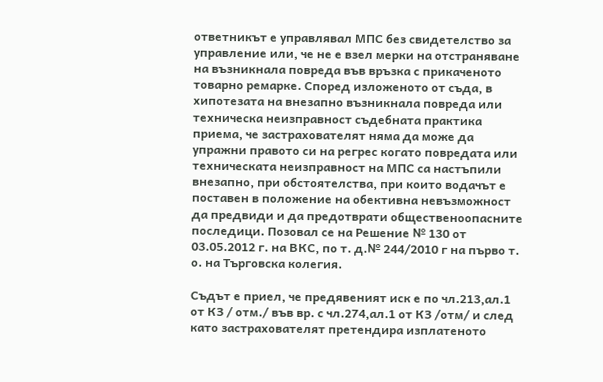ответникът е управлявал МПС без свидетелство за управление или, че не е взел мерки на отстраняване на възникнала повреда във връзка с прикаченото товарно ремарке. Според изложеното от съда, в хипотезата на внезапно възникнала повреда или техническа неизправност съдебната практика приема, че застрахователят няма да може да упражни правото си на регрес когато повредата или техническата неизправност на МПС са настъпили внезапно, при обстоятелства, при които водачът е поставен в положение на обективна невъзможност да предвиди и да предотврати общественоопасните последици. Позовал се на Решение № 130 от 03.05.2012 г. на ВКС, по т. д.№ 244/2010 г на първо т. о. на Търговска колегия.

Съдът е приел, че предявеният иск е по чл.213,ал.1 от КЗ / отм./ във вр. с чл.274,ал.1 от КЗ /отм/ и след като застрахователят претендира изплатеното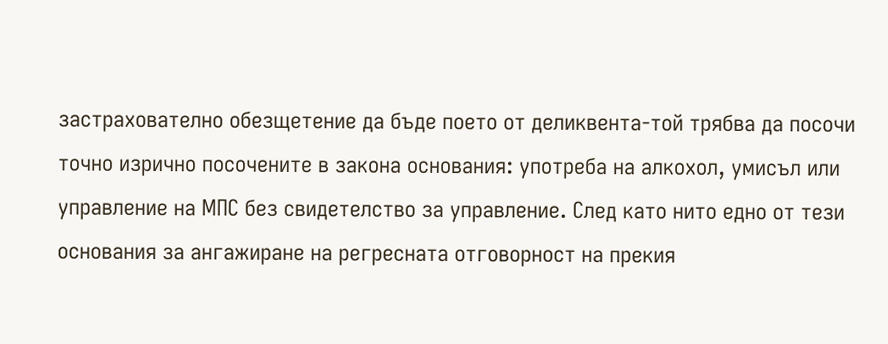застрахователно обезщетение да бъде поето от деликвента-той трябва да посочи точно изрично посочените в закона основания: употреба на алкохол, умисъл или управление на МПС без свидетелство за управление. След като нито едно от тези основания за ангажиране на регресната отговорност на прекия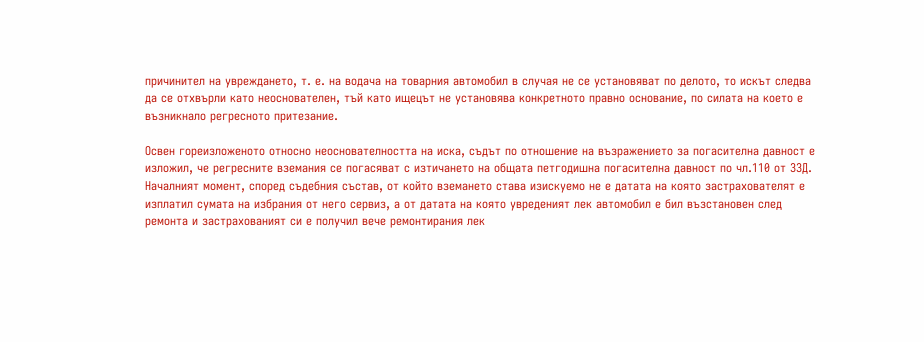причинител на увреждането, т. е. на водача на товарния автомобил в случая не се установяват по делото, то искът следва да се отхвърли като неоснователен, тъй като ищецът не установява конкретното правно основание, по силата на което е възникнало регресното притезание.

Освен гореизложеното относно неоснователността на иска, съдът по отношение на възражението за погасителна давност е изложил, че регресните вземания се погасяват с изтичането на общата петгодишна погасителна давност по чл.110 от ЗЗД. Началният момент, според съдебния състав, от който вземането става изискуемо не е датата на която застрахователят е изплатил сумата на избрания от него сервиз, а от датата на която увреденият лек автомобил е бил възстановен след ремонта и застрахованият си е получил вече ремонтирания лек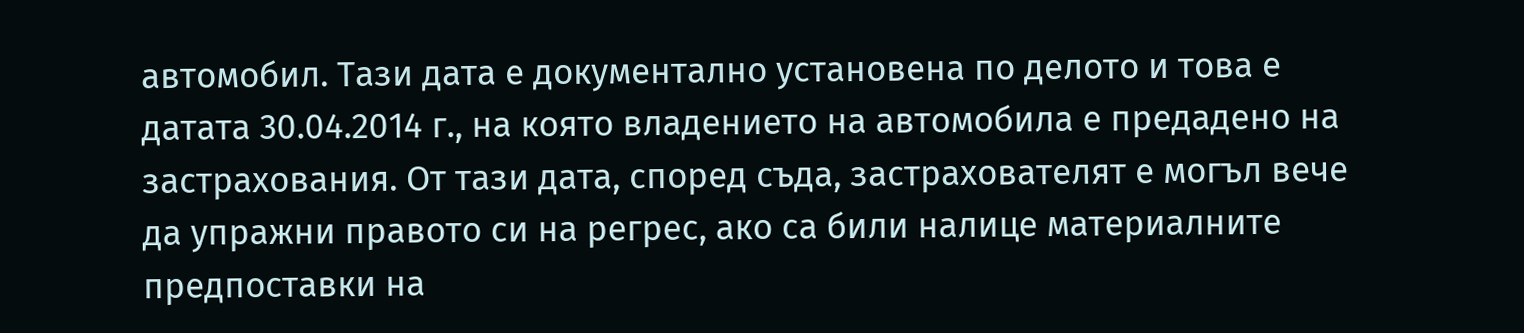автомобил. Тази дата е документално установена по делото и това е датата 30.04.2014 г., на която владението на автомобила е предадено на застрахования. От тази дата, според съда, застрахователят е могъл вече да упражни правото си на регрес, ако са били налице материалните предпоставки на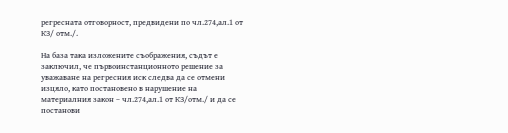регресната отговорност, предвидени по чл.274,ал.1 от КЗ/ отм./.

На база така изложените съображения, съдът е заключил, че първоинстанционното решение за уважаване на регресния иск следва да се отмени изцяло, като постановено в нарушение на материалния закон – чл.274,ал.1 от КЗ/отм./ и да се постанови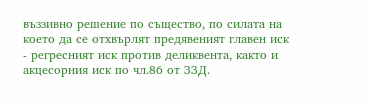въззивно решение по същество, по силата на което да се отхвърлят предявеният главен иск - регресният иск против деликвента, както и акцесорния иск по чл.86 от ЗЗД.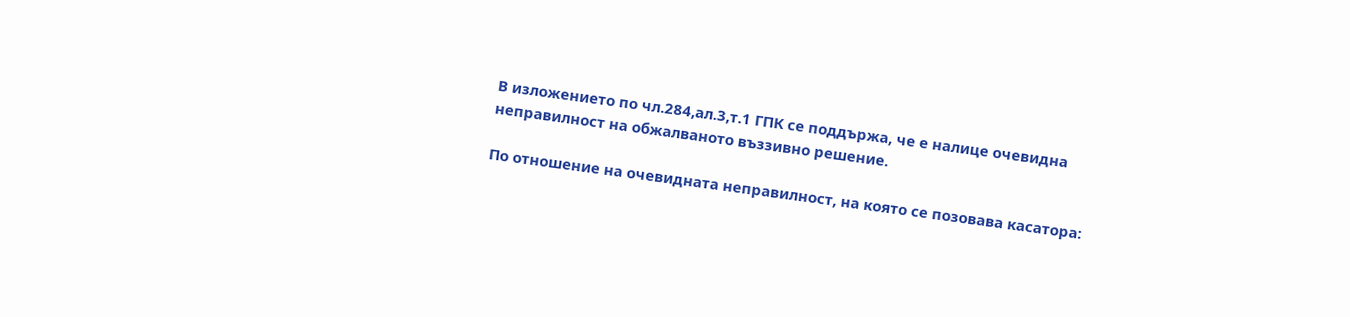В изложението по чл.284,ал.3,т.1 ГПК се поддържа, че е налице очевидна неправилност на обжалваното въззивно решение.

По отношение на очевидната неправилност, на която се позовава касатора: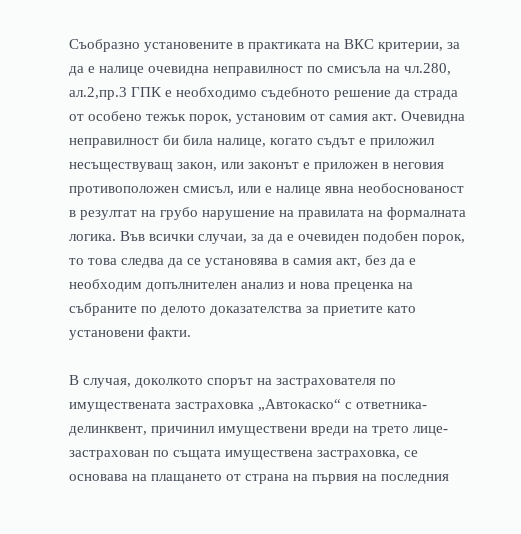Съобразно установените в практиката на ВКС критерии, за да е налице очевидна неправилност по смисъла на чл.280, ал.2,пр.3 ГПК е необходимо съдебното решение да страда от особено тежък порок, установим от самия акт. Очевидна неправилност би била налице, когато съдът е приложил несъществуващ закон, или законът е приложен в неговия противоположен смисъл, или е налице явна необоснованост в резултат на грубо нарушение на правилата на формалната логика. Във всички случаи, за да е очевиден подобен порок, то това следва да се установява в самия акт, без да е необходим допълнителен анализ и нова преценка на събраните по делото доказателства за приетите като установени факти.

В случая, доколкото спорът на застрахователя по имуществената застраховка „Автокаско“ с ответника-делинквент, причинил имуществени вреди на трето лице-застрахован по същата имуществена застраховка, се основава на плащането от страна на първия на последния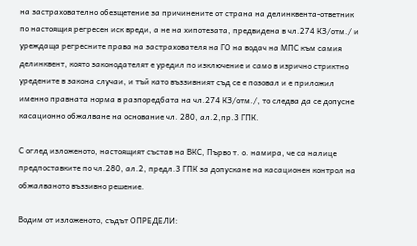на застрахователно обезщетение за причинените от страна на делинквента-ответник по настоящия регресен иск вреди, а не на хипотезата, предвидена в чл.274 КЗ/отм./ и уреждаща регресните права на застрахователя на ГО на водач на МПС към самия делинквент, която законодателят е уредил по изключение и само в изрично стриктно уредените в закона случаи, и тъй като въззивният съд се е позовал и е приложил именно правната норма в разпоредбата на чл.274 КЗ/отм./, то следва да се допусне касационно обжалване на основание чл. 280, ал.2,пр.3 ГПК.

С оглед изложеното, настоящият състав на ВКС, Първо т. о. намира, че са налице предпоставките по чл.280, ал.2, предл.3 ГПК за допускане на касационен контрол на обжалваното въззивно решение.

Водим от изложеното, съдът ОПРЕДЕЛИ: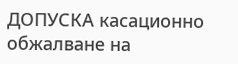ДОПУСКА касационно обжалване на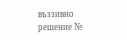въззивно решение №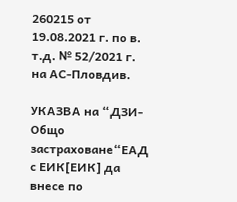260215 от 19.08.2021 г. по в. т.д. № 52/2021 г. на АС-Пловдив.

УКАЗВА на “ДЗИ-Общо застраховане“ЕАД с ЕИК[ЕИК] да внесе по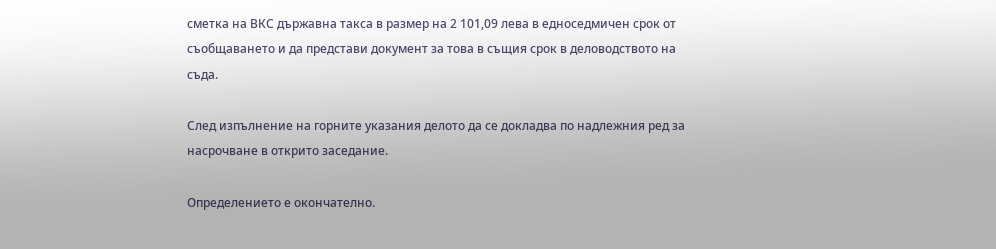сметка на ВКС държавна такса в размер на 2 101,09 лева в едноседмичен срок от съобщаването и да представи документ за това в същия срок в деловодството на съда.

След изпълнение на горните указания делото да се докладва по надлежния ред за насрочване в открито заседание.

Определението е окончателно.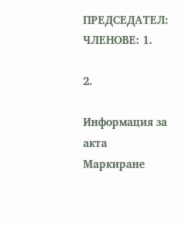ПРЕДСЕДАТЕЛ: ЧЛЕНОВЕ: 1.

2.

Информация за акта
Маркиране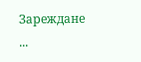Зареждане ...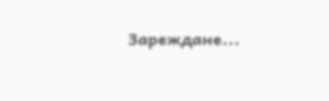Зареждане...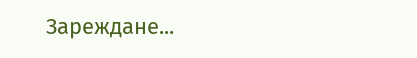Зареждане...